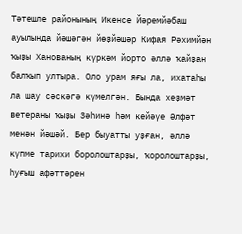Тәтешле районының Икенсе Йәремйәбаш ауылында йәшәгән йөҙйәшәр Кифая Рәхимйән ҡыҙы Ханованың күркәм йорто әллә ҡайҙан балҡып ултыра. Оло урам яғы ла, ихатаһы ла шау сәскәгә күмелгән. Бында хеҙмәт ветераны ҡыҙы Зәһинә һәм кейәүе Әлфәт менән йәшәй. Бер быуатты уҙған, әллә күпме тарихи боролоштарҙы, ҡоролоштарҙы, һуғыш афәттәрен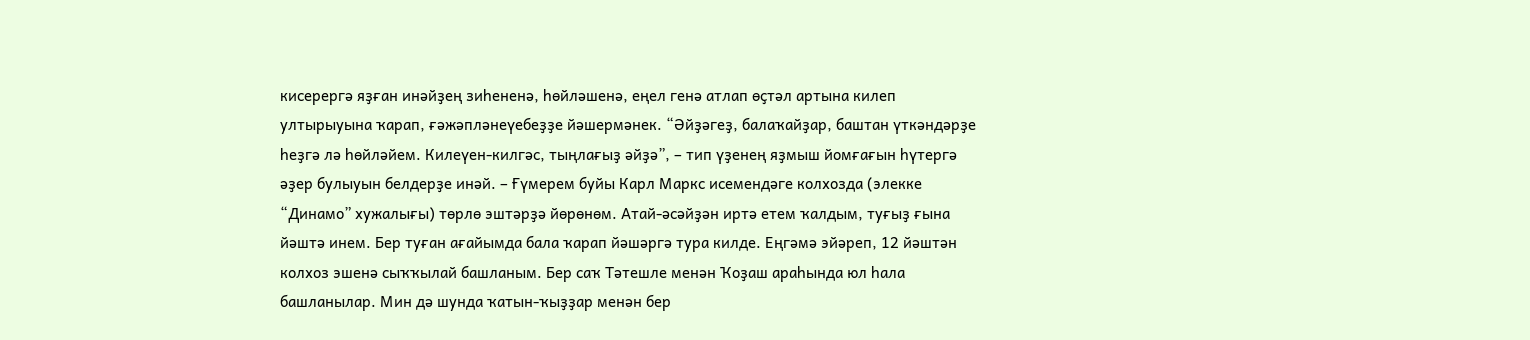кисерергә яҙған инәйҙең зиһененә, һөйләшенә, еңел генә атлап өҫтәл артына килеп ултырыуына ҡарап, ғәжәпләнеүебеҙҙе йәшермәнек. “Әйҙәгеҙ, балаҡайҙар, баштан үткәндәрҙе һеҙгә лә һөйләйем. Килеүен-килгәс, тыңлағыҙ әйҙә”, – тип үҙенең яҙмыш йомғағын һүтергә әҙер булыуын белдерҙе инәй. – Ғүмерем буйы Карл Маркс исемендәге колхозда (элекке “Динамо” хужалығы) төрлө эштәрҙә йөрөнөм. Атай-әсәйҙән иртә етем ҡалдым, туғыҙ ғына йәштә инем. Бер туған ағайымда бала ҡарап йәшәргә тура килде. Еңгәмә эйәреп, 12 йәштән колхоз эшенә сыҡҡылай башланым. Бер саҡ Тәтешле менән Ҡоҙаш араһында юл һала башланылар. Мин дә шунда ҡатын-ҡыҙҙар менән бер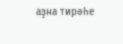аҙна тирәһе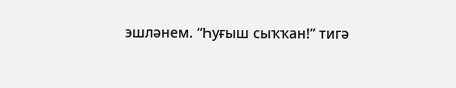эшләнем. “Һуғыш сыҡҡан!” тигә